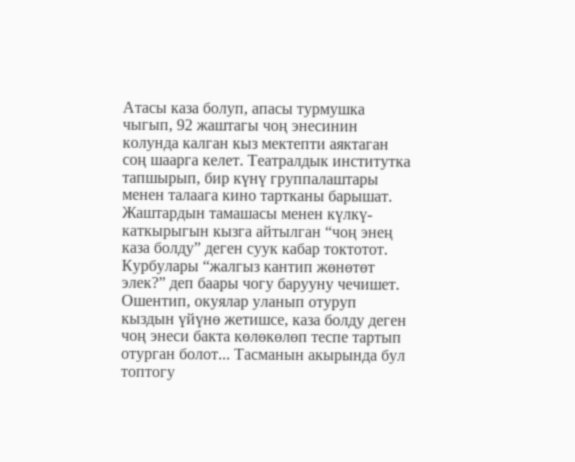Атасы каза болуп, апасы турмушка чыгып, 92 жаштагы чоң энесинин колунда калган кыз мектепти аяктаган соң шаарга келет. Театралдык институтка тапшырып, бир күнү группалаштары менен талаага кино тартканы барышат. Жаштардын тамашасы менен күлкү-каткырыгын кызга айтылган “чоң энең каза болду” деген суук кабар токтотот. Курбулары “жалгыз кантип жөнөтөт элек?” деп баары чогу барууну чечишет. Ошентип, окуялар уланып отуруп кыздын үйүнө жетишсе, каза болду деген чоң энеси бакта көлөкөлөп теспе тартып отурган болот... Тасманын акырында бул топтогу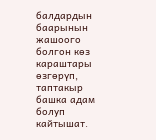балдардын баарынын жашоого болгон көз караштары өзгөрүп, таптакыр башка адам болуп кайтышат.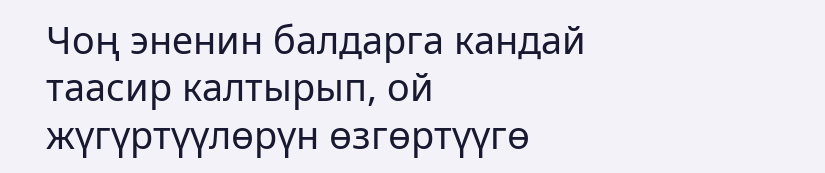Чоң эненин балдарга кандай таасир калтырып, ой жүгүртүүлөрүн өзгөртүүгө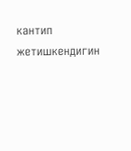кантип жетишкендигин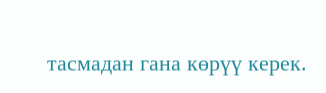тасмадан гана көрүү керек.